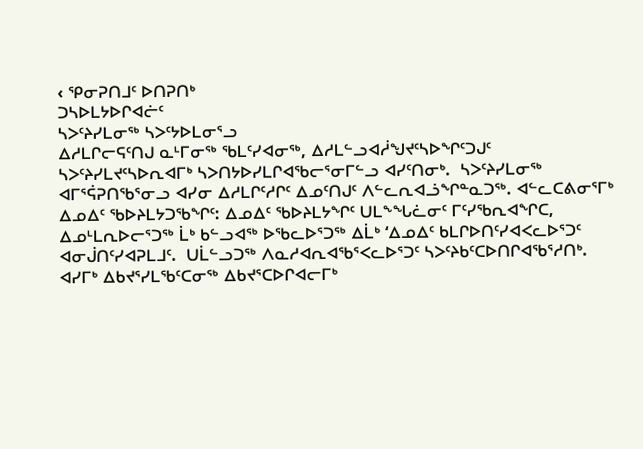‹ ᕿᓂᕈᑎᒧᑦ ᐅᑎᕈᑎᒃ
ᑐᓴᐅᒪᔭᐅᒋᐊᓖᑦ
ᓴᐳᑦᔨᓯᒪᓂᖅ ᓴᐳᑦᔭᐅᒪᓂᕐᓗ
ᐃᓱᒪᒋᓕᕋᑦᑎᒍ ᓇᒻᒥᓂᖅ ᖃᒪᑦᓯᐊᓂᖅ, ᐃᓱᒪᓪᓗᐊᓲᖑᔪᑦᓴᐅᖏᑦᑐᒍᑦ ᓴᐳᑦᔨᓯᒪᔪᑦᓴᐅᕆᐊᒥᒃ ᓴᐳᑎᔭᐅᓯᒪᒋᐊᖃᓕᕐᓂᒥᓪᓗ ᐊᓯᑦᑎᓂᒃ.  ᓴᐳᑦᔨᓯᒪᓂᖅ ᐊᒥᕐᕌᕈᑎᖃᕐᓂᓗ ᐊᓯᓂ ᐃᓱᒪᒋᑦᓱᒋᑦ ᐃᓄᑦᑎᒍᑦ ᐱᓪᓚᕆᐊᓘᖏᓐᓇᑐᖅ. ᐊᓪᓚᑕᕕᓂᕐᒥᒃ ᐃᓄᐃᑦ ᖃᐅᔨᒪᔭᑐᖃᖏᑦ: ᐃᓄᐃᑦ ᖃᐅᔨᒪᔭᖏᑦ ᑌᒪᖕᖓᓛᓂᑦ ᒥᑦᓯᖃᕆᐊᖏᑕ, ᐃᓄᒻᒪᕆᐅᓕᕐᑐᖅ ᒫᒃ ᑲᓪᓗᐊᖅ ᐅᖃᓚᐅᕐᑐᖅ ᐃᒫᒃ ‘ᐃᓄᐃᑦ ᑲᒪᒋᐅᑎᑦᓯᐊᐸᓚᐅᕐᑐᑦ ᐊᓂᒎᑎᑦᓯᐊᕈᒪᒧᑦ.  ᑌᒫᓪᓗᑐᖅ ᐱᓇᓱᐊᕆᐊᖃᕐᐸᓚᐅᕐᑐᑦ ᓴᐳᑦᔨᑲᑦᑕᐅᑎᒋᐊᖃᕐᓱᑎᒃ.  ᐊᓯᒥᒃ ᐃᑲᔪᕐᓯᒪᖃᑦᑕᓂᖅ ᐃᑲᔪᕐᑕᐅᒋᐊᓕᒥᒃ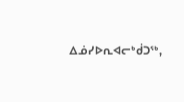ᐃᓅᓯᐅᕆᐊᓕᒃᑰᑐᖅ,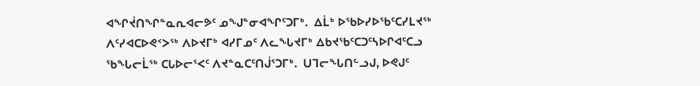ᐊᖏᔫᑎᖏᓐᓇᕆᐊᓕᕗᑦ ᓄᖑᓐᓂᐊᖏᑦᑐᒥᒃ.  ᐃᒫᒃ ᐅᖃᐅᓯᐅᖃᑦᑕᓯᒪᔪᖅ ᐱᑦᓯᐊᑕᐅᕙᑉᐳᖅ ᐱᐅᔪᒥᒃ ᐊᓯᒥᓄᑦ ᐱᓚᖓᔪᒥᒃ ᐃᑲᔪᖃᑦᑕᑐᑦᓴᐅᒋᐊᑦᑕᓗ ᖃᖓᓕᒫᖅ ᑕᒐᐅᓕᕐᐸᑦ ᐱᔪᓐᓇᑕᑦᑎᒎᕐᑐᒥᒃ.  ᑌᒣᓕᖓᑎᓪᓗᒍ, ᐅᕙᒍᑦ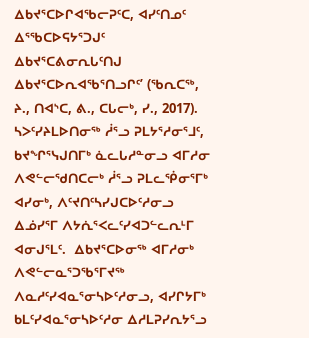ᐃᑲᔪᕐᑕᐅᒋᐊᖃᓕᕈᑦᑕ, ᐊᓯᑦᑎᓄᑦ ᐃᕐᖃᑕᐅᕋᔭᕐᑐᒍᑦ ᐃᑲᔪᕐᑕᕕᓂᕆᒐᑦᑎᒍ ᐃᑲᔪᕐᑕᐅᕆᐊᖃᕐᑎᓗᒋᑦ’ (ᖃᕆᑕᖅ, ᔨ., ᑎᐊᔅᑕ, ᕕ., ᑕᒐᓕᒃ, ᓯ., 2017).  ᓴᐳᑦᓯᔨᒪᐅᑎᓂᖅ ᓲᕐᓗ ᕈᒪᔭᕐᓱᓂᕐᒧᑦ, ᑲᔪᖏᕐᓭᒍᑎᒥᒃ ᓈᓚᒐᓱᓐᓂᓗ ᐊᒥᓱᓂ ᐱᕙᓪᓕᖁᑎᑕᓕᒃ ᓲᕐᓗ ᕈᒪᓚᖀᓂᕐᒥᒃ ᐊᓯᓂᒃ, ᐱᑦᔪᑎᑦᓴᓯᒍᑕᐅᑦᓱᓂᓗ ᐃᓅᓯᕐᒥ ᐱᔭᕇᕐᐸᓚᑦᓯᐊᑐᓪᓚᕆᒻᒥ ᐊᓂᒍᕐᒪᑦ.  ᐃᑲᔪᕐᑕᐅᓂᖅ ᐊᒥᓱᓂᒃ ᐱᕙᓪᓕᓇᕐᑐᖃᕐᒥᔪᖅ ᐱᓇᓱᑦᓯᐊᓇᕐᓂᓴᐅᑦᓱᓂᓗ, ᐊᓯᒋᔭᒥᒃ ᑲᒪᑦᓯᐊᓇᕐᓂᓴᐅᑦᓱᓂ ᐃᓱᒪᕈᓯᕆᔭᕐᓗ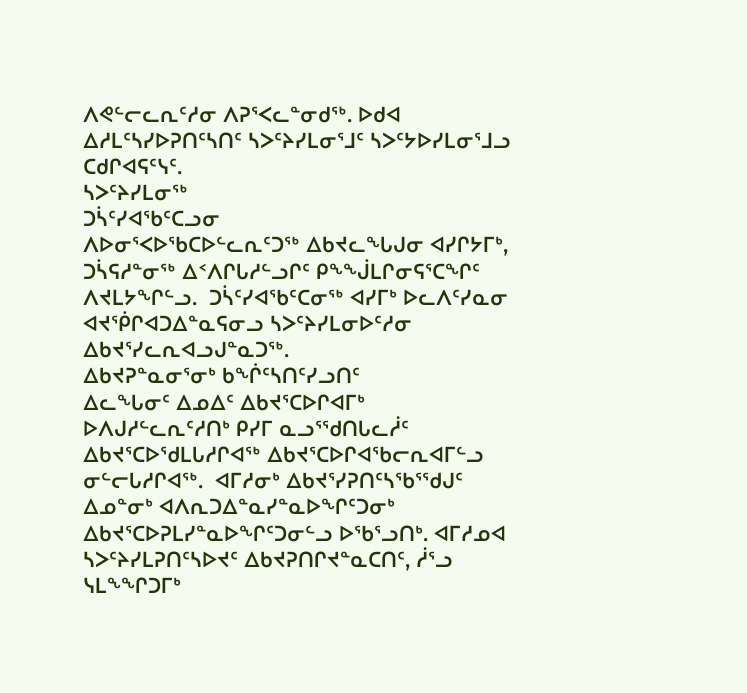ᐱᕙᓪᓕᓚᕆᑦᓱᓂ ᐱᕈᕐᐸᓚᓐᓂᑯᖅ. ᐅᑯᐊ ᐃᓱᒪᑦᓴᓯᐅᕈᑎᑦᓴᑎᑦ ᓴᐳᑦᔨᓯᒪᓂᕐᒧᑦ ᓴᐳᑦᔭᐅᓯᒪᓂᕐᒧᓗ ᑕᑯᒋᐊᕋᑦᓭᑦ.
ᓴᐳᑦᔨᓯᒪᓂᖅ
ᑐᓵᑦᓯᐊᖃᑦᑕᓗᓂ
ᐱᐅᓂᕐᐸᐅᖃᑕᐅᓪᓚᕆᑦᑐᖅ ᐃᑲᔪᓚᖓᒍᓂ ᐊᓯᒋᔭᒥᒃ, ᑐᓵᕋᓱᓐᓂᖅ ᐃᑉᐱᒋᒐᓱᓪᓗᒋᑦ ᑭᖕᖒᒪᒋᓂᕋᕐᑕᖏᑦ ᐱᔪᒪᔭᖏᓪᓗ.  ᑐᓵᑦᓯᐊᖃᑦᑕᓂᖅ ᐊᓯᒥᒃ ᐅᓚᐱᑦᓯᓇᓂ ᐊᔪᖀᒋᐊᑐᐃᓐᓇᕋᓂᓗ ᓴᐳᑦᔨᓯᒪᓂᐅᑦᓱᓂ ᐃᑲᔪᕐᓯᓚᕆᐊᓗᒍᓐᓇᑐᖅ.
ᐃᑲᔪᕈᓐᓇᓂᕐᓂᒃ ᑲᖐᑦᓴᑎᑦᓯᓗᑎᑦ
ᐃᓚᖓᓂᑦ ᐃᓄᐃᑦ ᐃᑲᔪᕐᑕᐅᒋᐊᒥᒃ ᐅᐱᒍᓱᓪᓚᕆᑦᓱᑎᒃ ᑭᓯᒥ ᓇᓗᕐᖁᑎᒐᓚᓲᑦ ᐃᑲᔪᕐᑕᐅᖁᒪᒐᓱᒋᐊᖅ ᐃᑲᔪᕐᑕᐅᒋᐊᖃᓕᕆᐊᒥᓪᓗ ᓂᓪᓕᒐᓱᒋᐊᖅ.  ᐊᒥᓱᓂᒃ ᐃᑲᔪᕐᓯᕈᑎᑦᓴᖃᕐᖁᒍᑦ ᐃᓄᓐᓂᒃ ᐊᐱᕆᑐᐃᓐᓇᓯᓐᓇᐅᖏᑦᑐᓂᒃ ᐃᑲᔪᕐᑕᐅᕈᒪᓯᓐᓇᐅᖏᑦᑐᓂᓪᓗ ᐅᖃᕐᓗᑎᒃ. ᐊᒥᓱᓄᐊ ᓴᐳᑦᔨᓯᒪᕈᑎᑦᓴᐅᔪᑦ ᐃᑲᔪᕈᑎᒋᔪᓐᓇᑕᑎᑦ, ᓲᕐᓗ ᓭᒪᖕᖏᑐᒥᒃ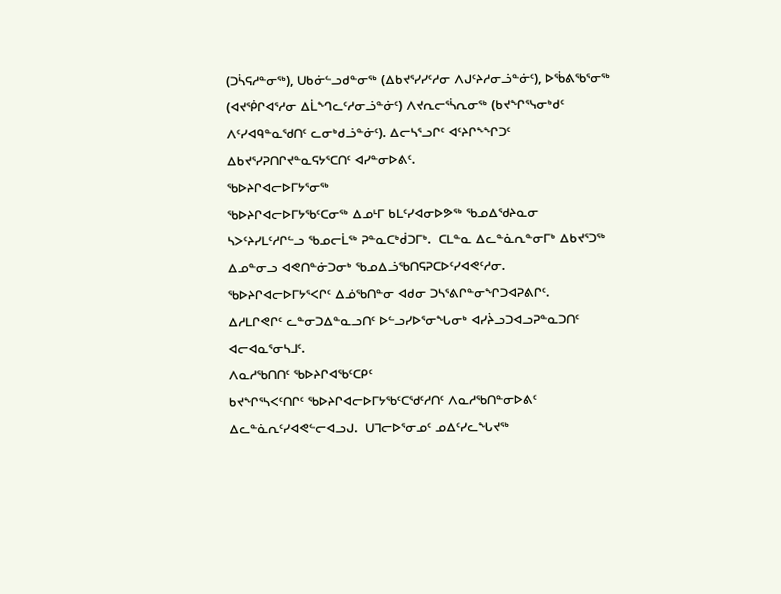(ᑐᓵᕋᓱᓐᓂᖅ), ᑌᑲᓃᓪᓗᑯᓐᓂᖅ (ᐃᑲᔪᕐᓯᓯᑦᓱᓂ ᐱᒍᑦᔨᓱᓂᓘᓐᓃᑦ), ᐅᖄᕕᖃᕐᓂᖅ (ᐊᔪᖀᒋᐊᕐᓱᓂ ᐃᒫᙰᓚᑦᓱᓂᓘᓐᓃᑦ) ᐱᔪᕆᓕᕐᓵᕆᓂᖅ (ᑲᔪᖏᕐᓭᓂᒃᑯᑦ ᐱᑦᓯᐊᑫᓐᓇᖁᑎᑦ ᓚᓂᒃᑯᓘᓐᓃᑦ). ᐃᓕᓴᕐᓗᒋᑦ ᐊᑦᔨᒋᖕᖏᑐᑦ ᐃᑲᔪᕐᓯᕈᑎᒋᔪᓐᓇᕋᔭᕐᑕᑎᑦ ᐊᓯᓐᓂᐅᕕᑦ.
ᖃᐅᔨᒋᐊᓕᐅᒥᔭᕐᓂᖅ
ᖃᐅᔨᒋᐊᓕᐅᒥᔭᖃᑦᑕᓂᖅ ᐃᓄᒻᒥ ᑲᒪᑦᓯᐊᓂᐅᕗᖅ ᖃᓄᐃᖁᔨᓇᓂ ᓴᐳᑦᔨᓯᒪᑦᓱᒋᓪᓗ ᖃᓄᓕᒫᖅ ᕈᓐᓇᑕᒃᑰᑐᒥᒃ.  ᑕᒪᓐᓇ ᐃᓚᓐᓈᕆᓐᓂᒥᒃ ᐃᑲᔪᕐᑐᖅ ᐃᓄᓐᓂᓗ ᐊᕙᑎᓐᓃᑐᓂᒃ ᖃᓄᐃᓘᖃᑎᕋᕈᑕᐅᑦᓯᐊᕙᑦᓱᓂ.  ᖃᐅᔨᒋᐊᓕᐅᒥᔭᕐᐸᒋᑦ ᐃᓅᖃᑎᓐᓂ ᐊᑯᓂ ᑐᓴᕐᕕᒋᓐᓂᖏᑐᐊᕈᕕᒋᑦ.
ᐃᓱᒪᒋᕙᒋᑦ ᓚᓐᓂᑐᐃᓐᓇᓗᑎᑦ ᐅᓪᓗᓯᐅᕐᓂᖓᓂᒃ ᐊᓯᔩᓗᑐᐊᓗᕈᓐᓇᑐᑎᑦ ᐊᓕᐊᓇᕐᓂᓴᒧᑦ.
ᐱᓇᓱᖃᑎᑎᑦ ᖃᐅᔨᒋᐊᖃᑦᑕᑭᑦ
ᑲᔪᖏᕐᓴᐸᑦᑎᒋᑦ ᖃᐅᔨᒋᐊᓕᐅᒥᔭᖃᑦᑕᖁᑦᓱᑎᑦ ᐱᓇᓱᖃᑎᓐᓂᐅᕕᑦ ᐃᓚᓐᓈᕆᑦᓯᐊᕙᓪᓕᐊᓗᒍ.  ᑌᒣᓕᐅᕐᓂᓄᑦ ᓄᐃᑦᓯᓚᖓᔪᖅ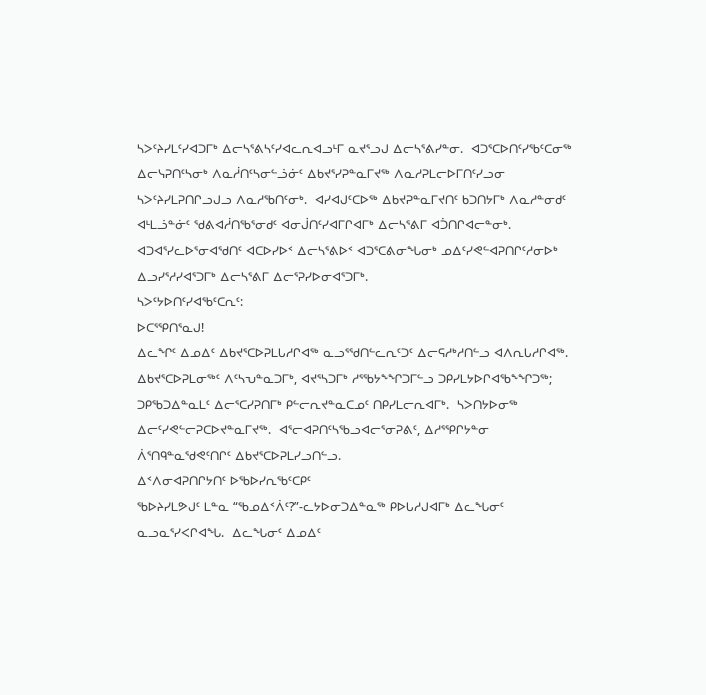ᓴᐳᑦᔨᓯᒪᑦᓯᐊᑐᒥᒃ ᐃᓕᓴᕐᕕᓴᑦᓯᐊᓚᕆᐊᓗᒻᒥ ᓇᔪᕐᓗᒍ ᐃᓕᓴᕐᕕᓯᓐᓂ.  ᐊᑐᕐᑕᐅᑎᑦᓯᖃᑦᑕᓂᖅ ᐃᓕᓭᕈᑎᑦᓴᓂᒃ ᐱᓇᓲᑎᑦᓴᓂᓪᓘᓃᑦ ᐃᑲᔪᕐᓯᕈᓐᓇᒥᔪᖅ ᐱᓇᓱᕈᒪᓕᐅᒥᑎᑦᓯᓗᓂ ᓴᐳᑦᔨᓯᒪᕈᑎᒋᓗᒍᓗ ᐱᓇᓱᖃᑎᑦᓂᒃ.  ᐊᓯᐊᒍᑦᑕᐅᖅ ᐃᑲᔪᕈᓐᓇᒥᔪᑎᑦ ᑲᑐᑎᔭᒥᒃ ᐱᓇᓱᓐᓂᑯᑦ ᐊᒻᒪᓘᓐᓃᑦ ᖁᕕᐊᓲᑎᖃᕐᓂᑯᑦ ᐊᓂᒎᑎᑦᓯᐊᒥᒋᐊᒥᒃ ᐃᓕᓴᕐᕕᒥ ᐊᑑᑎᒋᐊᓕᓐᓂᒃ.   ᐊᑐᐊᕐᓯᓚᐅᕐᓂᐊᖁᑎᑦ ᐊᑕᐅᓯᐅᑉ ᐃᓕᓴᕐᕕᐅᑉ ᐊᑐᕐᑕᕕᓂᖓᓂᒃ ᓄᐃᑦᓯᕙᓪᐊᕈᑎᒋᑦᓱᓂᐅᒃ ᐃᓗᓯᕐᓱᓯᐊᕐᑐᒥᒃ ᐃᓕᓴᕐᕕᒥ ᐃᓕᕐᕈᓯᐅᓂᐊᕐᑐᒥᒃ.
ᓴᐳᑦᔭᐅᑎᑦᓯᐊᖃᑦᑕᕆᑦ:
ᐅᑕᕐᕿᑎᕐᓇᒍ!
ᐃᓚᖏᑦ ᐃᓄᐃᑦ ᐃᑲᔪᕐᑕᐅᕈᒪᒐᓱᒋᐊᖅ ᓇᓗᕐᖁᑎᓪᓚᕆᑦᑐᑦ ᐃᓕᕋᓱᒃᓱᑎᓪᓗ ᐊᐱᕆᒐᓱᒋᐊᖅ.  ᐃᑲᔪᕐᑕᐅᕈᒪᓂᖅᑦ ᐱᑦᓴᕃᓐᓇᑐᒥᒃ, ᐊᔪᕐᓴᑐᒥᒃ ᓱᕐᖃᔭᖕᖏᑐᒥᓪᓗ ᑐᑭᓯᒪᔭᐅᒋᐊᖃᖕᖏᑐᖅ; ᑐᑭᖃᑐᐃᓐᓇᒪᑦ ᐃᓕᕐᑕᓯᕈᑎᒥᒃ ᑭᓪᓕᕆᔪᓐᓇᑕᓄᑦ ᑎᑭᓯᒪᓕᕆᐊᒥᒃ.  ᓴᐳᑎᔭᐅᓂᖅ ᐃᓕᑦᓯᕙᓪᓕᕈᑕᐅᔪᓐᓇᒥᔪᖅ.  ᐊᕐᓕᐊᕈᑎᑦᓴᖃᓗᐊᓕᕐᓂᕈᕕᑦ, ᐃᓱᕐᕿᒋᔭᓐᓂ ᐲᕐᑎᑫᓐᓇᖁᕙᑦᑎᒋᑦ ᐃᑲᔪᕐᑕᐅᕈᒪᓯᓗᑎᓪᓗ.
ᐃᑉᐱᓂᐊᕈᑎᒋᔭᑎᑦ ᐅᖃᐅᓯᕆᖃᑦᑕᑭᑦ
ᖃᐅᔨᓯᒪᕗᒍᑦ ᒪᓐᓇ “ᖃᓄᐃᑉᐲᑦ?”-ᓚᔭᐅᓂᑐᐃᓐᓇᖅ ᑭᐅᒐᓱᒍᐊᒥᒃ ᐃᓚᖓᓂᑦ ᓇᓗᓇᕐᓯᐸᒋᐊᖓ.  ᐃᓚᖓᓂᑦ ᐃᓄᐃᑦ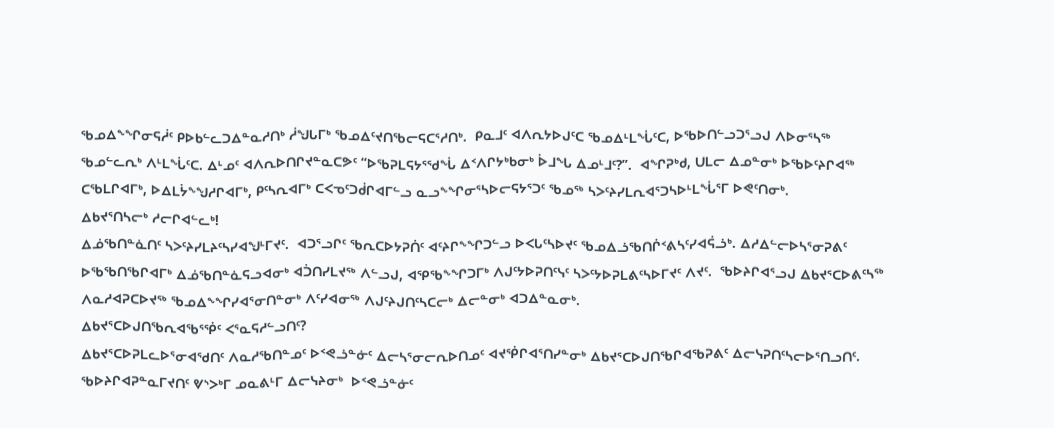ᖃᓄᐃᖕᖏᓂᕋᓲᑦ ᑭᐅᑲᓪᓚᑐᐃᓐᓇᓱᑎᒃ ᓲᖑᒐᒥᒃ ᖃᓄᐃᑦᔪᑎᖃᓕᕋᑕᕐᓱᑎᒃ.  ᑭᓇᒧᑦ ᐊᐱᕆᔭᐅᒍᑦᑕ ᖃᓄᐃᒻᒪᖔᑦᑕ, ᐅᖃᐅᑎᓪᓗᑐᕐᓗᒍ ᐱᐅᓂᕐᓴᖅ ᖃᓄᓪᓚᕆᒃ ᐱᒻᒪᖔᑦᑕ. ᐃᒻᓄᑦ ᐊᐱᕆᐅᑎᒋᔪᓐᓇᑕᕗᑦ “ᐅᖃᕈᒪᕋᔭᕐᖁᖔ ᐃᑉᐱᒋᔭᒃᑲᓂᒃ ᐆᒧᖓ ᐃᓄᒻᒧᑦ?”.  ᐊᖏᕈᒃᑯ, ᑌᒪᓕ ᐃᓄᓐᓂᒃ ᐅᖃᐅᑦᔨᒋᐊᖅ ᑕᖃᒪᒋᐊᒥᒃ, ᐅᐃᒪᔮᖕᖑᓱᒋᐊᒥᒃ, ᑭᑦᓴᕆᐊᒥᒃ ᑕᐸᓀᑦᑐᑰᒋᐊᒥᓪᓗ ᓇᓗᖕᖏᓂᕐᓴᐅᓕᕋᔭᕐᑐᑦ ᖃᓄᖅ ᓴᐳᑦᔨᓯᒪᕆᐊᕐᑐᓴᐅᒻᒪᖔᕐᒥ ᐅᕙᑦᑎᓂᒃ.
ᐃᑲᔪᕐᑎᓴᓕᒃ ᓱᓕᒋᐊᓪᓚᒃ!
ᐃᓅᖃᑎᓐᓈᑎᑦ ᓴᐳᑦᔨᓯᒪᔨᑦᓴᓯᐊᖑᒻᒥᔪᑦ.  ᐊᑐᕐᓗᒋᑦ ᖃᕆᑕᐅᔭᕈᑏᑦ ᐊᑦᔨᒋᖕᖏᑐᓪᓗ ᐅᐸᒐᑦᓴᐅᔪᑦ ᖃᓄᐃᓘᖃᑎᒌᑉᕕᓴᑦᓯᐊᕌᓘᒃ. ᐃᓱᐃᓪᓕᐅᓴᕐᓂᕈᕕᑦ ᐅᖃᖃᑎᖃᒋᐊᒥᒃ ᐃᓅᖃᑎᓐᓈᕋᓗᐊᓂᒃ ᐊᑑᑎᓯᒪᔪᖅ ᐱᓪᓗᒍ, ᐊᕿᖃᖕᖏᑐᒥᒃ ᐱᒍᑦᔭᐅᕈᑎᑦᓭᑦ ᓴᐳᑦᔭᐅᕈᒪᕕᑦᓴᐅᒥᔪᑦ ᐱᔪᑦ.  ᖃᐅᔨᒋᐊᕐᓗᒍ ᐃᑲᔪᕐᑕᐅᕕᑦᓴᖅ ᐱᓇᓱᐊᕈᑕᐅᔪᖅ ᖃᓄᐃᖕᖏᓯᐊᕐᓂᑎᓐᓂᒃ ᐱᑦᓯᐊᓂᖅ ᐱᒍᑦᔨᒍᑎᑦᓴᑕᓕᒃ ᐃᓕᓐᓂᒃ ᐊᑐᐃᓐᓇᓂᒃ.
ᐃᑲᔪᕐᑕᐅᒍᑎᖃᕆᐊᖃᕐᖀᑦ ᐸᕐᓇᕋᓱᓪᓗᑎᑦ?
ᐃᑲᔪᕐᑕᐅᕈᒪᓚᐅᕐᓂᐊᖁᑎᑦ ᐱᓇᓱᖃᑎᓐᓄᑦ ᐅᑉᕙᓘᓐᓃᑦ ᐃᓕᓴᕐᓂᓕᕆᐅᑎᓄᑦ ᐊᔪᖀᒋᐊᕐᑎᓯᓐᓂᒃ ᐃᑲᔪᕐᑕᐅᒍᑎᖃᒋᐊᖃᕈᕕᑦ ᐃᓕᓭᕈᑎᑦᓴᓕᐅᕐᑎᓗᑎᑦ.  ᖃᐅᔨᒋᐊᕈᓐᓇᒥᔪᑎᑦ ᕓᔅᐳᒃᒥ ᓄᓇᕕᒻᒥ ᐃᓕᓭᔨᓂᒃ  ᐅᑉᕙᓘᓐᓃᑦ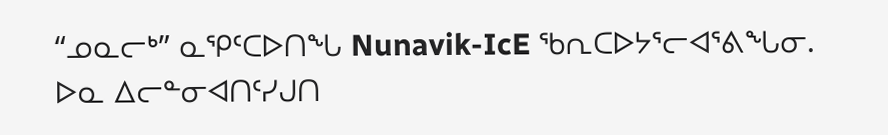“ᓄᓇᓕᒃ” ᓇᕿᑦᑕᐅᑎᖓ Nunavik-IcE ᖃᕆᑕᐅᔭᕐᓕᐊᕐᕕᖓᓂ. ᐅᓇ ᐃᓕᓐᓂᐊᑎᑦᓯᒍᑎ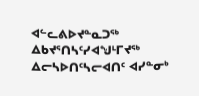ᐊᓪᓚᕕᐅᔪᓐᓇᑐᖅ ᐃᑲᔪᕐᑎᓴᑦᓯᐊᖑᒻᒥᔪᖅ ᐃᓕᓴᐅᑎᑦᓴᓕᐊᑎᑦ ᐊᓯᓐᓂᒃ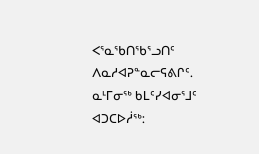ᐸᕐᓇᖃᑎᖃᕐᓗᑎᑦ ᐱᓇᓱᐊᕈᓐᓇᓕᕋᕕᒋᑦ.
ᓇᒻᒥᓂᖅ ᑲᒪᑦᓯᐊᓂᕐᒧᑦ ᐊᑐᑕᐅᓲᖅ: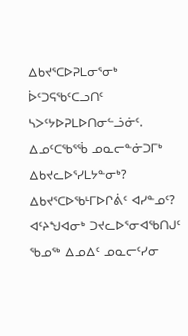ᐃᑲᔪᕐᑕᐅᕈᒪᓂᕐᓂᒃ ᐆᑦᑐᕋᖃᑦᑕᓗᑎᑦ ᓴᐳᑦᔭᐅᕈᒪᐅᑎᓂᓪᓘᓃᑦ.  ᐃᓄᑦᑕᖃᕐᖄ ᓄᓇᓕᓐᓃᑐᒥᒃ ᐃᑲᔪᓚᐅᕐᓯᒪᔭᓐᓂᒃ?  ᐃᑲᔪᕐᑕᐅᖃᒻᒥᐅᒋᕖᑦ ᐊᓯᓐᓄᑦ?  ᐊᑦᔨᖑᐊᓂᒃ ᑐᔪᓚᐅᕐᓂᐊᖃᑎᒍᑦ ᖃᓄᖅ ᐃᓄᐃᑦ ᓄᓇᓕᑦᓯᓂ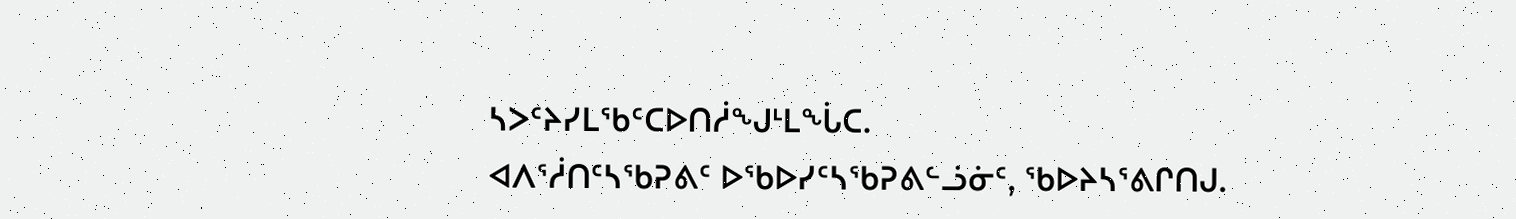ᓴᐳᑦᔨᓯᒪᖃᑦᑕᐅᑎᓲᖑᒻᒪᖔᑕ.
ᐊᐱᕐᓲᑎᑦᓴᖃᕈᕕᑦ ᐅᖃᐅᓯᑦᓴᖃᕈᕕᓪᓘᓃᑦ, ᖃᐅᔨᓴᕐᕕᒋᑎᒍ.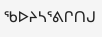ᖃᐅᔨᓴᕐᕕᒋᑎᒍ